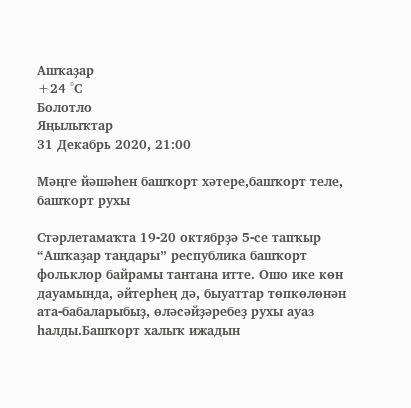Ашҡаҙар
+24 °С
Болотло
Яңылыҡтар
31 Декабрь 2020, 21:00

Мәңге йәшәһен башҡорт хәтере,башҡорт теле, башҡорт рухы

Стәрлетамаҡта 19-20 октябрҙә 5-се тапҡыр “Ашҡаҙар таңдары” республика башҡорт фольклор байрамы тантана итте. Ошо ике көн дауамында, әйтерһең дә, быуаттар төпкөлөнән ата-бабаларыбыҙ, өләсәйҙәребеҙ рухы ауаз һалды.Башҡорт халыҡ ижадын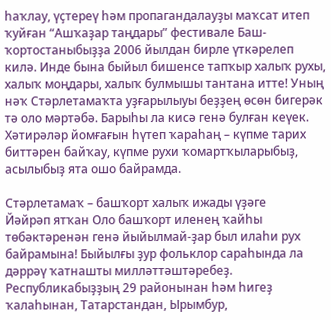һаҡлау, үҫтереү һәм пропагандалауҙы маҡсат итеп ҡуйған “Ашҡаҙар таңдары” фестивале Баш-ҡортостаныбыҙҙа 2006 йылдан бирле үткәрелеп килә. Инде бына быйыл бишенсе тапҡыр халыҡ рухы, халыҡ моңдары, халыҡ булмышы тантана итте! Уның нәҡ Стәрлетамаҡта уҙғарылыуы беҙҙең өсөн бигерәк тә оло мәртәбә. Барыһы ла кисә генә булған кеүек. Хәтирәләр йомғағын һүтеп ҡараһаң – күпме тарих биттәрен байҡау, күпме рухи ҡомартҡыларыбыҙ, асылыбыҙ ята ошо байрамда.

Стәрлетамаҡ – башҡорт халыҡ ижады үҙәге
Йәйрәп ятҡан Оло башҡорт иленең ҡайһы төбәктәренән генә йыйылмай-ҙар был илаһи рух байрамына! Быйылғы ҙур фольклор сараһында ла дәррәү ҡатнашты милләттәштәребеҙ. Республикабыҙҙың 29 районынан һәм һигеҙ ҡалаһынан, Татарстандан, Ырымбур,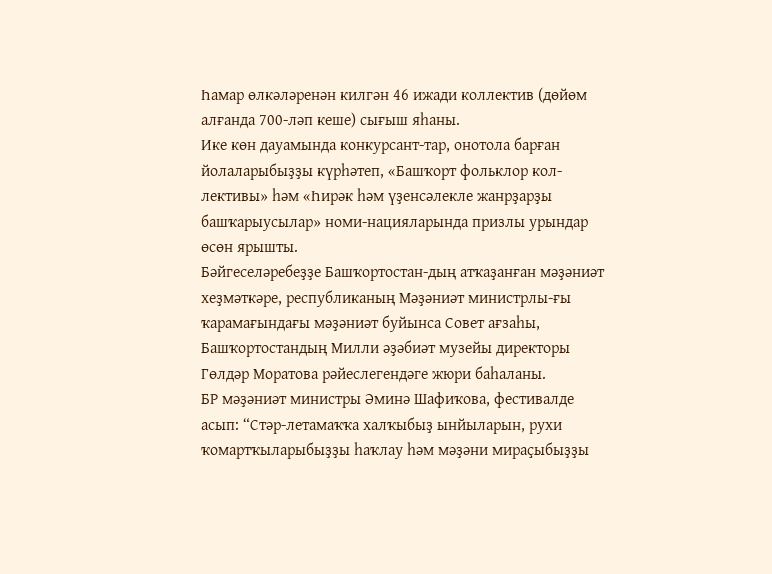Һамар өлкәләренән килгән 46 ижади коллектив (дөйөм алғанда 700-ләп кеше) сығыш яһаны.
Ике көн дауамында конкурсант-тар, онотола барған йолаларыбыҙҙы күрһәтеп, «Башҡорт фольклор кол-лективы» һәм «Һирәк һәм үҙенсәлекле жанрҙарҙы башҡарыусылар» номи-нацияларында призлы урындар өсөн ярышты.
Бәйгеселәребеҙҙе Башҡортостан-дың атҡаҙанған мәҙәниәт хеҙмәткәре, республиканың Мәҙәниәт министрлы-ғы ҡарамағындағы мәҙәниәт буйынса Совет ағзаһы, Башҡортостандың Милли әҙәбиәт музейы директоры Гөлдәр Моратова рәйеслегендәге жюри баһаланы.
БР мәҙәниәт министры Әминә Шафиҡова, фестивалде асып: “Стәр-летамаҡҡа халҡыбыҙ ынйыларын, рухи ҡомартҡыларыбыҙҙы һаҡлау һәм мәҙәни мираҫыбыҙҙы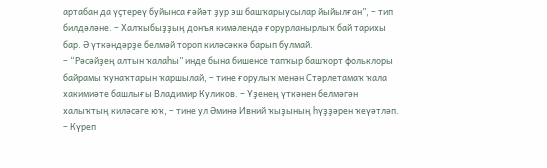артабан да үҫтереү буйынса ғәйәт ҙур эш башҡарыусылар йыйылған”, – тип билдәләне. – Халҡыбыҙҙың донъя кимәлендә ғорурланырлыҡ бай тарихы бар. Ә үткәндәрҙе белмәй тороп киләсәккә барып булмай.
– “Рәсәйҙең алтын ҡалаһы” инде бына бишенсе тапҡыр башҡорт фольклоры байрамы ҡунаҡтарын ҡаршылай, – тине ғорулыҡ менән Стәрлетамаҡ ҡала хакимиәте башлығы Владимир Куликов. – Үҙенең үткәнен белмәгән халыҡтың киләсәге юҡ, – тине ул Әминә Ивний ҡыҙының һүҙҙәрен ҡеүәтләп. – Күреп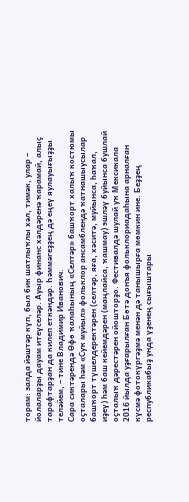торам: залда йәштәр күп, был бик шатлыҡлы хәл, тимәк, улар – йолаларҙы дауам итеүселәр. Ауыр финанс хәлдәренә ҡарамай, алыҫ тарафтарҙан да килеп еткәндәр. Һәммәгеҙҙең дә еңеү яулауығыҙҙы теләйем, – тине Владимир Иванович.
Сара сиктәрендә Өфө ҡалаһының «Селтәр» башҡорт халыҡ костюмы оҫталары һәм «Суҡ муйыл» фольклор ансамблендә ҡатнашыусылар башҡорт түшелдеректәрен (селтәр, яға, хәситә, муйынса, һаҡал, иҙеү) һәм баш кейемдәрен (маңлайса, ҡашмау) эшләү буйынса бушлай оҫталыҡ дәрестәрен ойошторҙо. Фестивалдә шулай уҡ Мексикала 2016 йылда уҙғарылған Бөтә донъя фольклориадаһына арналған күсмә фотокүргәҙмә менән дә танышырға мөмкин ине. Беҙҙең республикабыҙ унда үҙенең сығыштары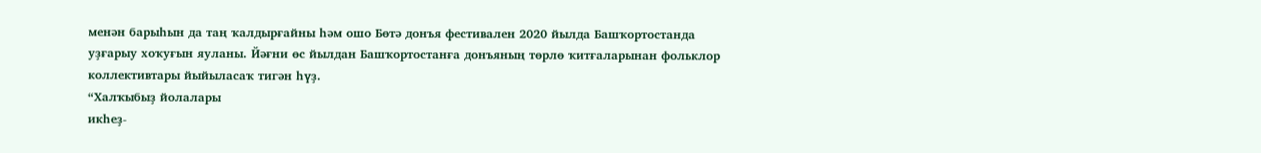менән барыһын да таң ҡалдырғайны һәм ошо Бөтә донъя фестивален 2020 йылда Башҡортостанда уҙғарыу хоҡуғын яуланы. Йәғни өс йылдан Башҡортостанға донъяның төрлө ҡитғаларынан фольклор коллективтары йыйыласаҡ тигән һүҙ.
“Халҡыбыҙ йолалары
икһеҙ-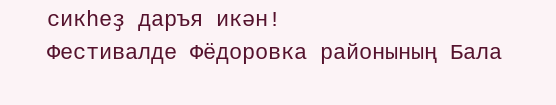сикһеҙ даръя икән!
Фестивалде Фёдоровка районының Бала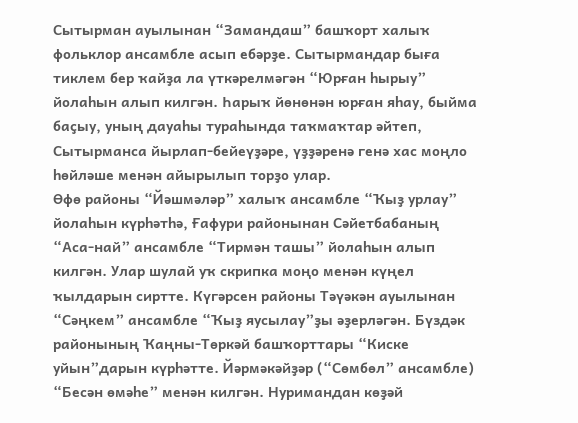Сытырман ауылынан “Замандаш” башҡорт халыҡ фольклор ансамбле асып ебәрҙе. Сытырмандар быға тиклем бер ҡайҙа ла үткәрелмәгән “Юрған һырыу” йолаһын алып килгән. Һарыҡ йөнөнән юрған яһау, быйма баҫыу, уның дауаһы тураһында таҡмаҡтар әйтеп, Сытырманса йырлап-бейеүҙәре, үҙҙәренә генә хас моңло һөйләше менән айырылып торҙо улар.
Өфө районы “Йәшмәләр” халыҡ ансамбле “Ҡыҙ урлау” йолаһын күрһәтһә, Ғафури районынан Сәйетбабаның “Аса-най” ансамбле “Тирмән ташы” йолаһын алып килгән. Улар шулай уҡ скрипка моңо менән күңел ҡылдарын сиртте. Күгәрсен районы Тәүәкән ауылынан “Сәңкем” ансамбле “Ҡыҙ яусылау”ҙы әҙерләгән. Бүздәк районының Ҡаңны-Төркәй башҡорттары “Киске уйын”дарын күрһәтте. Йәрмәкәйҙәр (“Сөмбөл” ансамбле) “Бесән өмәһе” менән килгән. Нуримандан көҙәй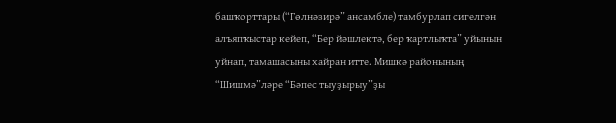башҡорттары (“Гөлнәзирә” ансамбле) тамбурлап сигелгән алъяпҡыстар кейеп, “Бер йәшлектә, бер ҡартлыҡта” уйынын уйнап, тамашасыны хайран итте. Мишкә районының “Шишмә”ләре “Бәпес тыуҙырыу”ҙы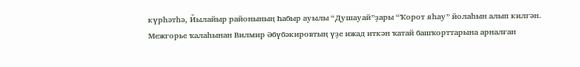күрһәтһә, Йылайыр районының Һабыр ауылы “Душауай”ҙары “Ҡорот яһау” йолаһын алып килгән.
Межгорье ҡалаһынан Вилмир Әбүбәкировтың үҙе ижад иткән ҡатай башҡорттарына арналған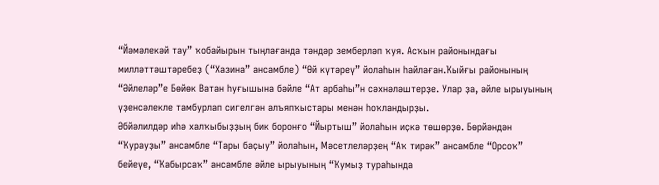“Йәмәлекәй тау” ҡобайырын тыңлағанда тәндәр земберләп ҡуя. Асҡын районындағы милләттәштәребеҙ (“Хазина” ансамбле) “Өй күтәреү” йолаһын һайлаған.Ҡыйғы районының “Әйлеләр”е Бөйөк Ватан һуғышына бәйле “Ат арбаһы”н сәхнәләштерҙе. Улар ҙа, әйле ырыуының үҙенсәлекле тамбурлап сигелгән алъяпҡыстары менән һоҡландырҙы.
Әбйәлилдәр иһә халҡыбыҙҙың бик боронғо “Йыртыш” йолаһын иҫкә төшөрҙө. Бөрйәндән “Ҡурауҙы” ансамбле “Тары баҫыу” йолаһын, Мәсетлеләрҙең “Аҡ тирәк” ансамбле “Орсоҡ” бейеүе, “Ҡабырсаҡ” ансамбле әйле ырыуының “Ҡумыҙ тураһында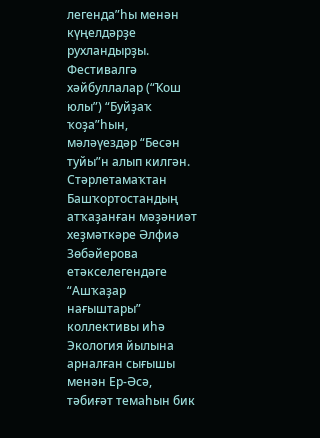легенда”һы менән күңелдәрҙе рухландырҙы. Фестивалгә хәйбуллалар (“Ҡош юлы”) “Буйҙаҡ ҡоҙа”һын, мәләүездәр “Бесән туйы”н алып килгән. Стәрлетамаҡтан Башҡортостандың атҡаҙанған мәҙәниәт хеҙмәткәре Әлфиә Зөбәйерова етәкселегендәге “Ашҡаҙар нағыштары” коллективы иһә Экология йылына арналған сығышы менән Ер-Әсә, тәбиғәт темаһын бик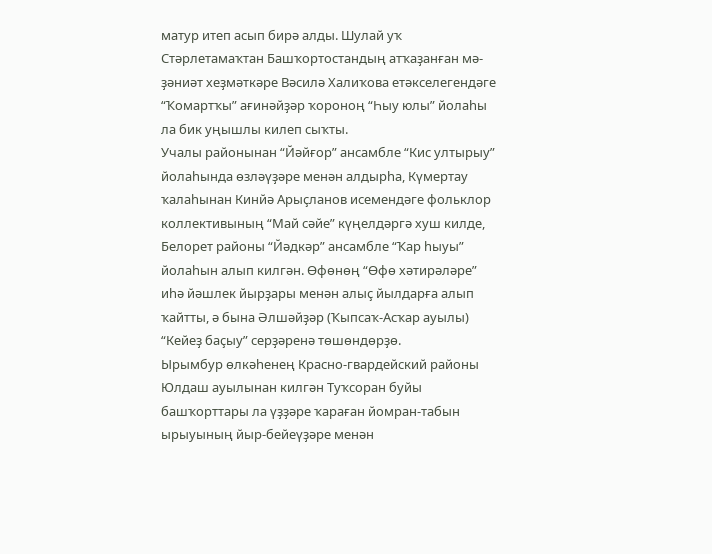матур итеп асып бирә алды. Шулай уҡ Стәрлетамаҡтан Башҡортостандың атҡаҙанған мә-ҙәниәт хеҙмәткәре Вәсилә Халиҡова етәкселегендәге “Ҡомартҡы” ағинәйҙәр ҡороноң “Һыу юлы” йолаһы ла бик уңышлы килеп сыҡты.
Учалы районынан “Йәйғор” ансамбле “Кис ултырыу” йолаһында өзләүҙәре менән алдырһа, Күмертау ҡалаһынан Кинйә Арыҫланов исемендәге фольклор коллективының “Май сәйе” күңелдәргә хуш килде, Белорет районы “Йәдкәр” ансамбле “Ҡар һыуы” йолаһын алып килгән. Өфөнөң “Өфө хәтирәләре” иһә йәшлек йырҙары менән алыҫ йылдарға алып ҡайтты, ә бына Әлшәйҙәр (Ҡыпсаҡ-Асҡар ауылы) “Кейеҙ баҫыу” серҙәренә төшөндөрҙө.
Ырымбур өлкәһенең Красно-гвардейский районы Юлдаш ауылынан килгән Туҡсоран буйы башҡорттары ла үҙҙәре ҡараған йомран-табын ырыуының йыр-бейеүҙәре менән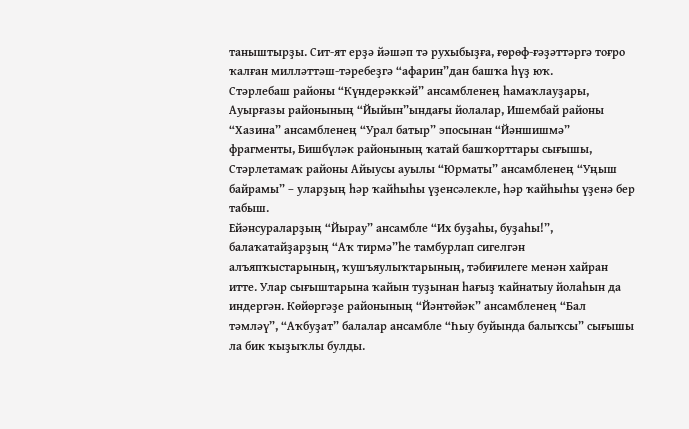таныштырҙы. Сит-ят ерҙә йәшәп тә рухыбыҙға, ғөрөф-ғәҙәттәргә тоғро ҡалған милләттәш-тәребеҙгә “афарин”дан башҡа һүҙ юҡ.
Стәрлебаш районы “Күндерәккәй” ансамбленең һамаҡлауҙары, Ауырғазы районының “Йыйын”ындағы йолалар, Ишембай районы “Хазина” ансамбленең “Урал батыр” эпосынан “Йәншишмә” фрагменты, Бишбүләк районының ҡатай башҡорттары сығышы, Стәрлетамаҡ районы Айыусы ауылы “Юрматы” ансамбленең “Уңыш байрамы” – уларҙың һәр ҡайһыһы үҙенсәлекле, һәр ҡайһыһы үҙенә бер табыш.
Ейәнсураларҙың “Йырау” ансамбле “Их буҙаһы, буҙаһы!”, балаҡатайҙарҙың “Аҡ тирмә”һе тамбурлап сигелгән алъяпҡыстарының, ҡушъяулыҡтарының, тәбиғилеге менән хайран итте. Улар сығыштарына ҡайын туҙынан һағыҙ ҡайнатыу йолаһын да индергән. Көйөргәҙе районының “Йәнтөйәк” ансамбленең “Бал тәмләү”, “Аҡбуҙат” балалар ансамбле “Һыу буйында балыҡсы” сығышы ла бик ҡыҙыҡлы булды.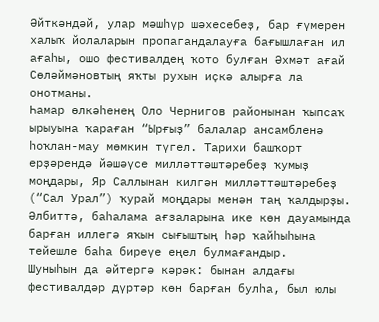Әйткәндәй, улар мәшһүр шәхесебеҙ, бар ғүмерен халыҡ йолаларын пропагандалауға бағышлаған ил ағаһы, ошо фестивалдең ҡото булған Әхмәт ағай Сөләймәновтың яҡты рухын иҫкә алырға ла онотманы.
Һамар өлкәһенең Оло Чернигов районынан ҡыпсаҡ ырыуына ҡараған “Ырғыҙ” балалар ансамбленә һоҡлан-мау мөмкин түгел. Тарихи башҡорт ерҙәрендә йәшәүсе милләттәштәребеҙ ҡумыҙ моңдары, Яр Саллынан килгән милләттәштәребеҙ (“Сал Урал”) ҡурай моңдары менән таң ҡалдырҙы.
Әлбиттә, баһалама ағзаларына ике көн дауамында барған иллегә яҡын сығыштың һәр ҡайһыһына тейешле баһа биреүе еңел булмағандыр.
Шуныһын да әйтергә кәрәк: бынан алдағы фестивалдәр дүртәр көн барған булһа, был юлы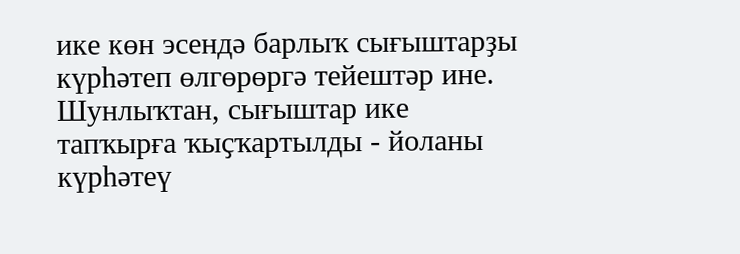ике көн эсендә барлыҡ сығыштарҙы күрһәтеп өлгөрөргә тейештәр ине. Шунлыҡтан, сығыштар ике тапҡырға ҡыҫҡартылды - йоланы күрһәтеү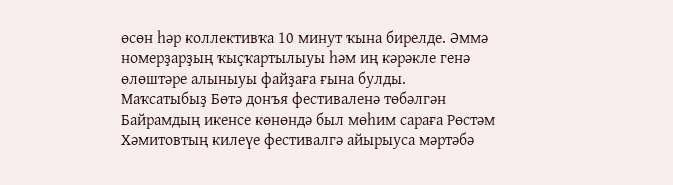өсөн һәр коллективҡа 10 минут ҡына бирелде. Әммә номерҙарҙың ҡыҫҡартылыуы һәм иң кәрәкле генә өлөштәре алыныуы файҙаға ғына булды.
Маҡсатыбыҙ Бөтә донъя фестиваленә төбәлгән
Байрамдың икенсе көнөндә был мөһим сараға Рөстәм Хәмитовтың килеүе фестивалгә айырыуса мәртәбә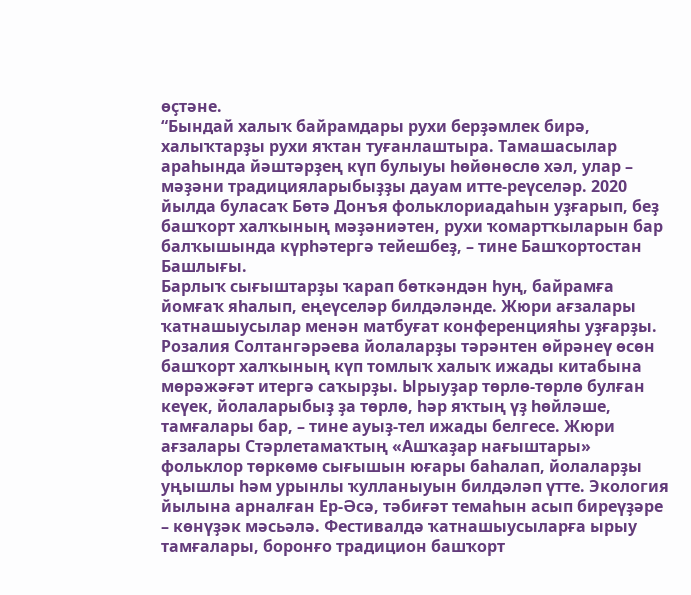өҫтәне.
“Бындай халыҡ байрамдары рухи берҙәмлек бирә, халыҡтарҙы рухи яҡтан туғанлаштыра. Тамашасылар араһында йәштәрҙең күп булыуы һөйөнөслө хәл, улар – мәҙәни традицияларыбыҙҙы дауам итте-реүселәр. 2020 йылда буласаҡ Бөтә Донъя фольклориадаһын уҙғарып, беҙ башҡорт халҡының мәҙәниәтен, рухи ҡомартҡыларын бар балҡышында күрһәтергә тейешбеҙ, – тине Башҡортостан Башлығы.
Барлыҡ сығыштарҙы ҡарап бөткәндән һуң, байрамға йомғаҡ яһалып, еңеүселәр билдәләнде. Жюри ағзалары ҡатнашыусылар менән матбуғат конференцияһы уҙғарҙы. Розалия Солтангәрәева йолаларҙы тәрәнтен өйрәнеү өсөн башҡорт халҡының күп томлыҡ халыҡ ижады китабына мөрәжәғәт итергә саҡырҙы. Ырыуҙар төрлө-төрлө булған кеүек, йолаларыбыҙ ҙа төрлө, һәр яҡтың үҙ һөйләше, тамғалары бар, – тине ауыҙ-тел ижады белгесе. Жюри ағзалары Стәрлетамаҡтың «Ашҡаҙар нағыштары» фольклор төркөмө сығышын юғары баһалап, йолаларҙы уңышлы һәм урынлы ҡулланыуын билдәләп үтте. Экология йылына арналған Ер-Әсә, тәбиғәт темаһын асып биреүҙәре – көнүҙәк мәсьәлә. Фестивалдә ҡатнашыусыларға ырыу тамғалары, боронғо традицион башҡорт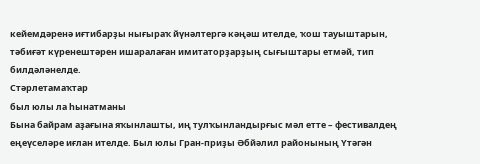кейемдәренә иғтибарҙы нығыраҡ йүнәлтергә кәңәш ителде, ҡош тауыштарын, тәбиғәт күренештәрен ишаралаған имитаторҙарҙың сығыштары етмәй, тип билдәләнелде.
Стәрлетамаҡтар
был юлы ла һынатманы
Бына байрам аҙағына яҡынлашты, иң тулҡынландырғыс мәл етте – фестивалдең еңеүселәре иғлан ителде. Был юлы Гран-приҙы Әбйәлил районының Үтәгән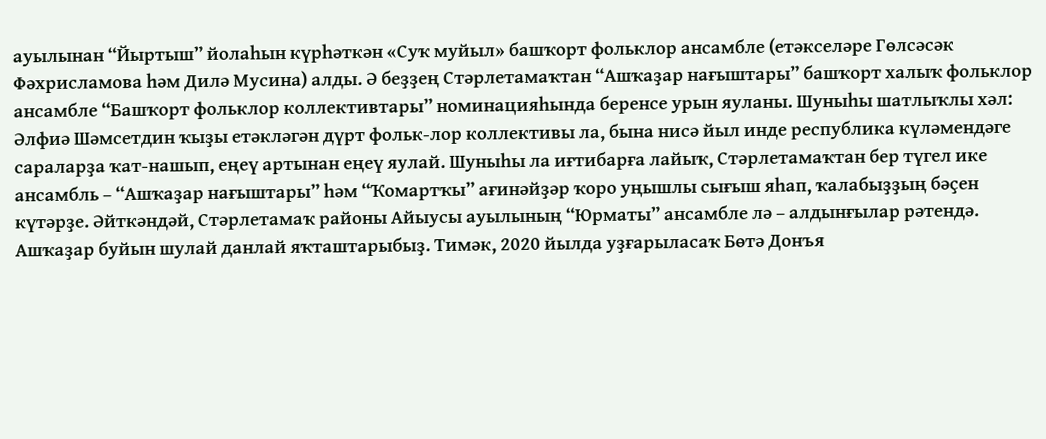ауылынан “Йыртыш” йолаһын күрһәткән «Суҡ муйыл» башҡорт фольклор ансамбле (етәкселәре Гөлсәсәк Фәхрисламова һәм Дилә Мусина) алды. Ә беҙҙең Стәрлетамаҡтан “Ашҡаҙар нағыштары” башҡорт халыҡ фольклор ансамбле “Башҡорт фольклор коллективтары” номинацияһында беренсе урын яуланы. Шуныһы шатлыҡлы хәл: Әлфиә Шәмсетдин ҡыҙы етәкләгән дүрт фольк-лор коллективы ла, бына нисә йыл инде республика күләмендәге сараларҙа ҡат-нашып, еңеү артынан еңеү яулай. Шуныһы ла иғтибарға лайыҡ, Стәрлетамаҡтан бер түгел ике ансамбль – “Ашҡаҙар нағыштары” һәм “Ҡомартҡы” ағинәйҙәр ҡоро уңышлы сығыш яһап, ҡалабыҙҙың бәҫен күтәрҙе. Әйткәндәй, Стәрлетамаҡ районы Айыусы ауылының “Юрматы” ансамбле лә – алдынғылар рәтендә. Ашҡаҙар буйын шулай данлай яҡташтарыбыҙ. Тимәк, 2020 йылда уҙғарыласаҡ Бөтә Донъя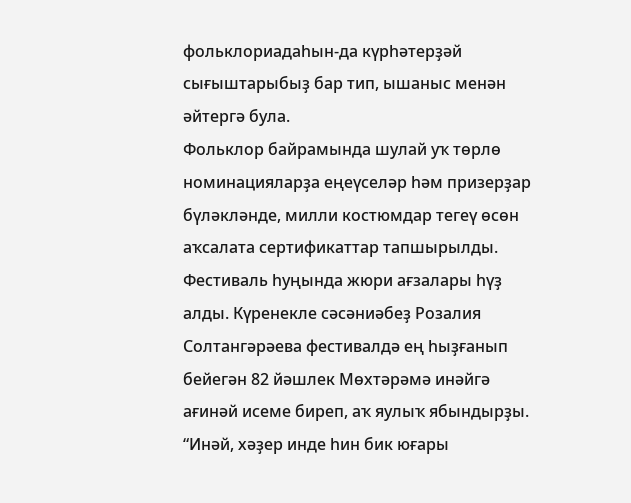фольклориадаһын-да күрһәтерҙәй сығыштарыбыҙ бар тип, ышаныс менән әйтергә була.
Фольклор байрамында шулай уҡ төрлө номинацияларҙа еңеүселәр һәм призерҙар бүләкләнде, милли костюмдар тегеү өсөн аҡсалата сертификаттар тапшырылды.
Фестиваль һуңында жюри ағзалары һүҙ алды. Күренекле сәсәниәбеҙ Розалия Солтангәрәева фестивалдә ең һыҙғанып бейегән 82 йәшлек Мөхтәрәмә инәйгә ағинәй исеме биреп, аҡ яулыҡ ябындырҙы. “Инәй, хәҙер инде һин бик юғары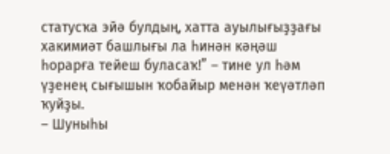статусҡа эйә булдың, хатта ауылығыҙҙағы хакимиәт башлығы ла һинән кәңәш һорарға тейеш буласаҡ!” – тине ул һәм үҙенең сығышын ҡобайыр менән ҡеүәтләп ҡуйҙы.
– Шуныһы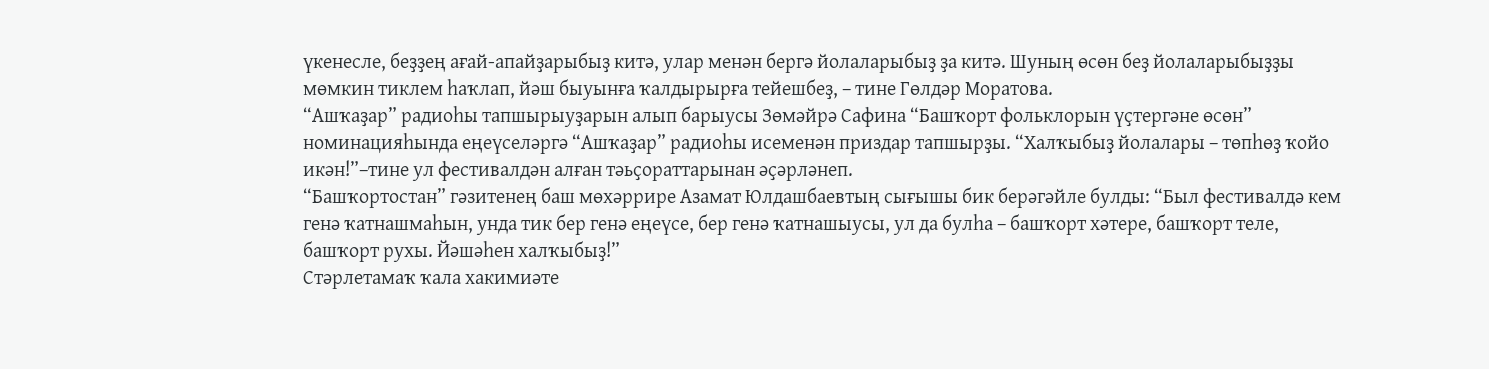үкенесле, беҙҙең ағай-апайҙарыбыҙ китә, улар менән бергә йолаларыбыҙ ҙа китә. Шуның өсөн беҙ йолаларыбыҙҙы мөмкин тиклем һаҡлап, йәш быуынға ҡалдырырға тейешбеҙ, – тине Гөлдәр Моратова.
“Ашҡаҙар” радиоһы тапшырыуҙарын алып барыусы Зөмәйрә Сафина “Башҡорт фольклорын үҫтергәне өсөн” номинацияһында еңеүселәргә “Ашҡаҙар” радиоһы исеменән приздар тапшырҙы. “Халҡыбыҙ йолалары – төпһөҙ ҡойо икән!”–тине ул фестивалдән алған тәьҫораттарынан әҫәрләнеп.
“Башҡортостан” гәзитенең баш мөхәррире Азамат Юлдашбаевтың сығышы бик берәгәйле булды: “Был фестивалдә кем генә ҡатнашмаһын, унда тик бер генә еңеүсе, бер генә ҡатнашыусы, ул да булһа – башҡорт хәтере, башҡорт теле, башҡорт рухы. Йәшәһен халҡыбыҙ!”
Стәрлетамаҡ ҡала хакимиәте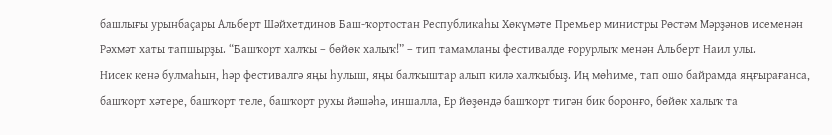башлығы урынбаҫары Альберт Шәйхетдинов Баш-ҡортостан Республикаһы Хөкүмәте Премьер министры Рөстәм Мәрҙәнов исеменән Рәхмәт хаты тапшырҙы. “Башҡорт халҡы – бөйөк халыҡ!” – тип тамамланы фестивалде ғорурлыҡ менән Альберт Наил улы.
Нисек кенә булмаһын, һәр фестивалгә яңы һулыш, яңы балҡыштар алып килә халҡыбыҙ. Иң мөһиме, тап ошо байрамда яңғырағанса, башҡорт хәтере, башҡорт теле, башҡорт рухы йәшәһә, иншалла, Ер йөҙөндә башҡорт тигән бик боронғо, бөйөк халыҡ та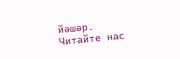йәшәр.
Читайте нас